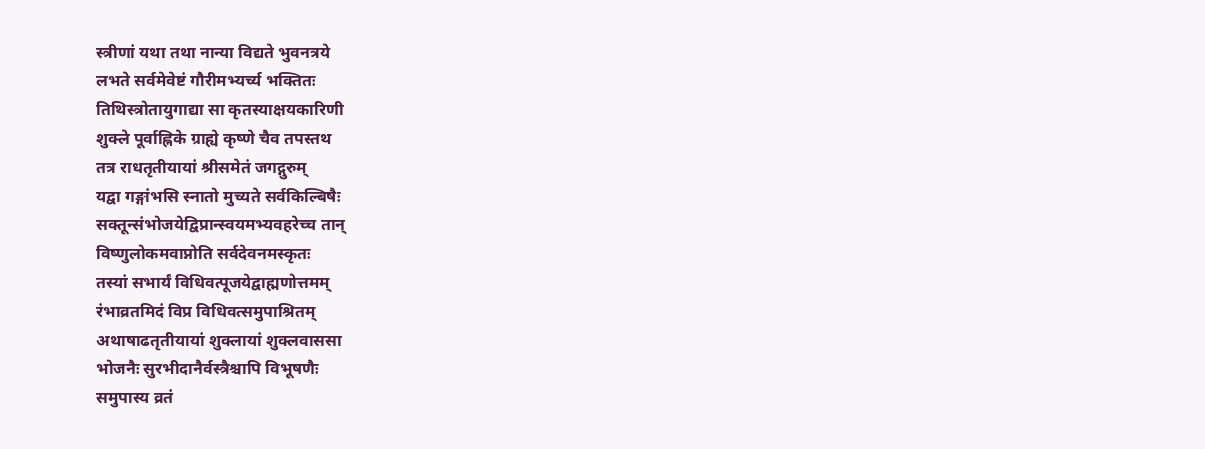स्त्रीणां यथा तथा नान्या विद्यते भुवनत्रये
लभते सर्वमेवेष्टं गौरीमभ्यर्च्य भक्तितः
तिथिस्त्रोतायुगाद्या सा कृतस्याक्षयकारिणी
शुक्ले पूर्वाह्निके ग्राह्ये कृष्णे चैव तपस्तथ
तत्र राधतृतीयायां श्रीसमेतं जगद्गुरुम्
यद्वा गङ्गांभसि स्नातो मुच्यते सर्वकिल्बिषैः
सक्तून्संभोजयेद्विप्रान्स्वयमभ्यवहरेच्च तान्
विष्णुलोकमवाप्नोति सर्वदेवनमस्कृतः
तस्यां सभार्यं विधिवत्पूजयेद्वाह्मणोत्तमम्
रंभाव्रतमिदं विप्र विधिवत्समुपाश्रितम्
अथाषाढतृतीयायां शुक्लायां शुक्लवाससा
भोजनैः सुरभीदानैर्वस्त्रैश्चापि विभूषणैः
समुपास्य व्रतं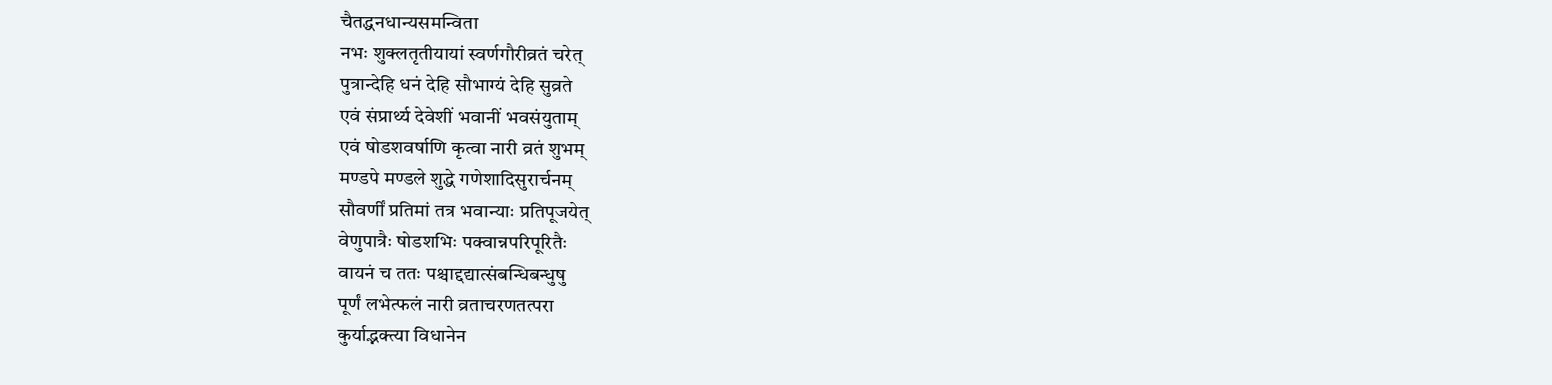चैतद्धनधान्यसमन्विता
नभः शुक्लतृतीयायां स्वर्णगौरीव्रतं चरेत्
पुत्रान्देहि धनं देहि सौभाग्यं देहि सुव्रते
एवं संप्रार्थ्य देवेशीं भवानीं भवसंयुताम्
एवं षोडशवर्षाणि कृत्वा नारी व्रतं शुभम्
मण्डपे मण्डले शुद्धे गणेशादिसुरार्चनम्
सौवर्णीं प्रतिमां तत्र भवान्याः प्रतिपूजयेत्
वेणुपात्रैः षोडशभिः पक्वान्नपरिपूरितैः
वायनं च ततः पश्चाद्दद्यात्संबन्धिबन्धुषु
पूर्णं लभेत्फलं नारी व्रताचरणतत्परा
कुर्याद्भक्त्या विधानेन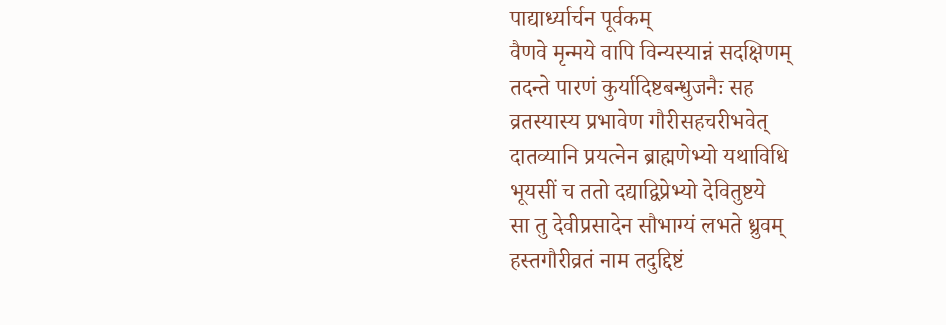पाद्यार्ध्यार्चन पूर्वकम्
वैणवे मृन्मये वापि विन्यस्यान्नं सदक्षिणम्
तदन्ते पारणं कुर्यादिष्टबन्धुजनैः सह
व्रतस्यास्य प्रभावेण गौरीसहचरीभवेत्
दातव्यानि प्रयत्नेन ब्राह्मणेभ्यो यथाविधि
भूयसीं च ततो दद्याद्विप्रेभ्यो देवितुष्टये
सा तु देवीप्रसादेन सौभाग्यं लभते ध्रुवम्
हस्तगौरीव्रतं नाम तदुद्दिष्टं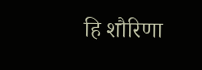हि शौरिणा